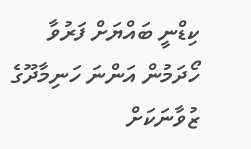ކިޑްނީ ބައްޔަށް ފަރުވާ ހޯދަމުން އަންނަ ހަނިމާދޫގެ ޒުވާނަކަށް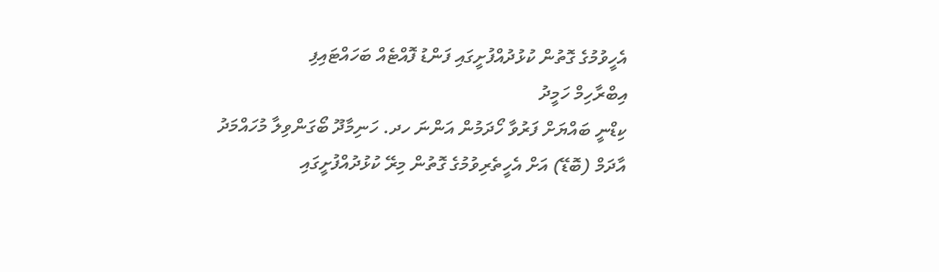އެހީވުމުގެ ގޮތުން ކުޅުދުއްފުށީގައި ފަންޑު ފޮއްޓެއް ބަހައްޓައިފި
އިބްރާހިމް ހަމީދު
ކިޑްނީ ބައްޔަށް ފަރުވާ ހޯދަމުން އަންނަ ހދ. ހަނިމާދޫ ބޯގަންވިލާ މުހައްމަދު އާދަމް (ބޮޑޭ) އަށް އެހީތެރިވުމުގެ ގޮތުން މިރޭ ކުޅުދުއްފުށީގައި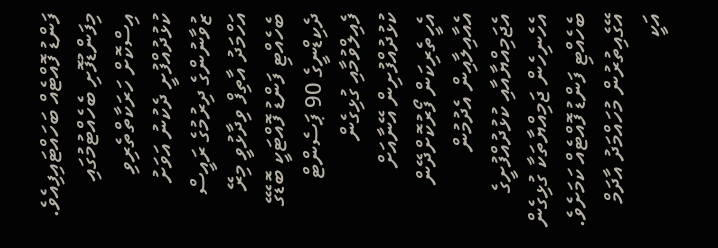ފަންޑު ފޮއްޓެއް ބަހައްޓައިފިއެވެ.
މިފަންޑުފޮށި ބެހެއްޓުމުގައި އިސްކޮށް ހަރަކާތްތެރިވި ކުޅުދުއްފުށީ ދެކުނު އަވަށު ޒުވާނުންގެ ދިރުމުގެ ރައީސް އަހްމަދު އާތިފް ވިދާޅުވީ މިރޭ ބެހެއްޓި ފަންޑު ފޮއްޓަކީ ބޮޑޭގެ ދެކިޑްނީގެ 90 ޕަސެންޓް ފެއިލްވުމާއި ގުޅިގެން ކުޅުދުއްފުށިން އޭނާއަށް އެހީތެރިކަން ފޯރުކޮށްދޭން އެއާއިލާއިން އެދުމުން އެޖަމިއްޔާއާއި ކުޅުދުއްފުށީގެ އެހެނިހެން ޖަމިއްޔާތަކާ ގުޅިގެން ބެހެއްޓި ފަންޑު ފޮއްޓެއް ކަމަށެވެ. އޭގެއިތުރުން މުހައްމަދު އާދަމް އަކީ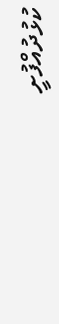ކުޅުދުއްފުށީ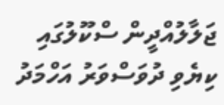ޖަލާލުއްދީން ސްކޫލުގައި ކިޔެވި ދުވަސްވަރު އަހްމަދު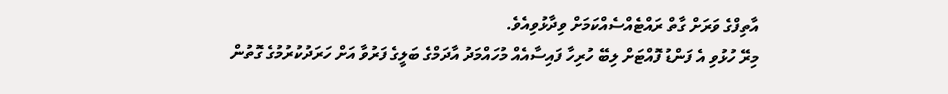އާތިފްގެ ވަރަށް ގާތް ރައްޓެއްސެއްކަމަށް ވިދާޅުވިއެވެ.
މިރޭ ހުޅުވި އެ ފަންޑު ފޮއްޓަށް ލިބޭ ހުރިހާ ފައިސާއެއް މުހައްމަދު އާދަމްގެ ބަލީގެ ފަރުވާ އަށް ހަރަދުކުރުމުގެ ގޮތުން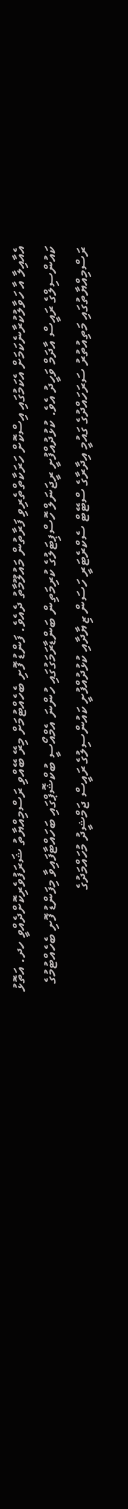އެއާއިލާ އާ ހަވާލުކުރާނެކަމަށް އެކަމުގައި އިސްކޮށް ހަރަކާތްތެރިވި ފަރާތުން މައުލޫމާތު ދެއެވެ. ފަންޑު ފޮށި ބެހެއްޓުމަށް މިރޭ ބޭއްވި ރަސްމިއްޔާތު ޝަރަފުވެރިކޮށްދެއްވީ ހދ. އަތޮޅު ކައުންސިލްގެ ރައީސް އާދަމް ވަހީދު އެވެ. ކުޅުދުއްފުށީ ރީޖަނަލް ހޮސްޕިޓަލުގެ ކުރިމަތިން ބަންޑާރަމަގުގައި ހުންނަ އެމްއޯސީ ބުކްޝޮޕްގައި ބަހައްޓާފައިވާ މިފަންޑު ފޮށި ބެހެއްޓުމުގެ ރަސްމިއްޔާތުގައި މަތިއުތުރު ސަރަހައްދުގެ ގައުމީ އިދާރާގެ ސްޓޭޓް ސެކްރެޓަރީ ހަސަން ޒިޔާދާއި ކުޅުދުއްފުށީ ކައުންސިލުގެ ރައީސް ޖަމްޝީދު މުހައްމަދުގެ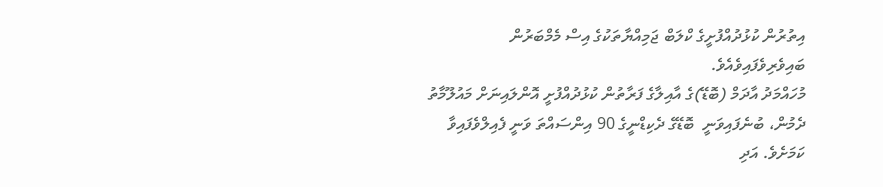އިތުރުން ކުޅުދުއްފުށީގެ ކްލަބް ޖަމިއްޔާތަކުގެ އިސް މެމްބަރުން ބައިވެރިވެފައިވެއެވެ.
މުހައްމަދު އާދަމް (ބޮޑޭ)ގެ އާއިލާގެ ފަރާތުން ކުޅުދުއްފުށީ އޮންލައިނަށް މައުލޫމާތު ދެމުން، ބުނެފައިވަނީ  ބޮޑޭގެ ދެކިޑްނީގެ 90 އިންސައްތަ ވަނީ ފެއިލްވެފައިވާ ކަމަށެވެ. އަދި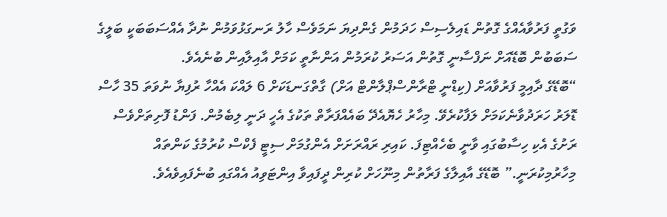ވަގުތީ ފަރުވާއެއްގެ ގޮތުން ޑައިލެސިސް ހަދަމުން ގެންދިޔަ ނަމަވެސް ހާލު ރަނގަޅުވަމުން ނުދާ އެއްސަބަބަކީ ބަލީގެ ސަބަބުން ބޮޑޭއަށް ނަފްސާނީ ގޮތުން އަސަރު ކުރަމުން އަންނާތީ ކަމަށް އާއިލާއިން ބުނެއެވެ.
“ބޮޑޭގެ ދާއިމީ ފަރުވާއަށް (ކިޑްނީ ޓްރާންސްޕްލާންޓް އަށް) ގާތްގަނޑަކަށް 6 ލައްކަ އެއްހާ ރުފިޔާ ނުވަތަ 35 ހާސް ޑޮލަރު ހަރަދުވާނެކަމަށް ލަފާކުރެވޭ. މިހާރު ހެޔޮއެދޭ ބައެއްފަރާތް ތަކުގެ އެހީ ދަނީ ލިބެމުން. ފަންޑު ފޮށިތަށްވެސް ރަށުގެ އެކި ހިސާބުގައި ވާނީ ބެހެއްޓިފަ. ކައިރި ރައްރަށަށް އެންގުމަށް ސިޓީ ފެކްސް ކުރުމުގެ ކަންތައް މިހާރުމިކުރަނީ.” ބޮޑޭގެ އާއިލާގެ ފަރާތުން މިނޫހަށް ކުރިން ދީފައިވާ އިންޓަވިއު އެއްގައި ބުނެފައިވެއެވެ.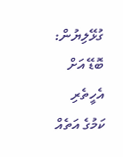ގުޅޭލިޔުން: ބޮޑޭ އަށް އެހީތެރި ކަމުގެ އަތެއް